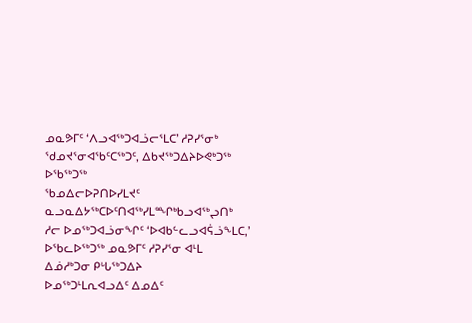ᓄᓇᕗᒥᑦ ‘ᐱᓗᐊᖅᑐᐊᓘᓕᕐᒪᑕ’ ᓱᕈᓯᕐᓂᒃ ᖁᓄᔪᕐᓂᐊᖃᑦᑕᖅᑐᑦ, ᐃᑲᔪᖅᑐᐃᔨᐅᕙᒃᑐᖅ ᐅᖃᖅᑐᖅ
ᖃᓄᐃᓕᐅᕈᑎᐅᓯᒪᔪᑦ ᓇᓗᓇᐃᔭᖅᑕᐅᑦᑎᐊᖅᓯᒪᙱᒃᑲᓗᐊᖅᖢᑎᒃ ᓱᓕ ᐅᓄᖅᑐᐊᓘᓂᖏᑦ ‘ᐅᐊᑲᓪᓚᓗᐊᕌᓘᖕᒪᑕ,’ ᐅᖃᓚᐅᖅᑐᖅ ᓄᓇᕗᒥᑦ ᓱᕈᓯᕐᓂ ᐊᒻᒪ ᐃᓅᓱᒃᑐᓂ ᑭᒡᒐᖅᑐᐃᔨ
ᐅᓄᖅᑐᒻᒪᕆᐊᓗᐃᑦ ᐃᓄᐃᑦ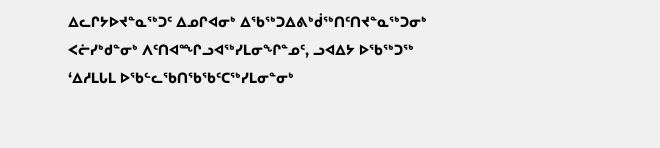ᐃᓚᒋᔭᐅᔪᓐᓇᖅᑐᑦ ᐃᓄᒋᐊᓂᒃ ᐃᖃᖅᑐᐃᕕᒃᑰᖅᑎᑦᑎᔪᓐᓇᖅᑐᓂᒃ ᐸᓖᓯᒃᑯᓐᓂᒃ ᐱᑦᑎᐊᙱᓗᐊᖅᓯᒪᓂᖏᓐᓄᑦ, ᓗᐊᐃᔭ ᐅᖃᖅᑐᖅ
‘ᐃᓱᒪᒐᒪ ᐅᖃᓪᓚᖃᑎᖃᖃᑦᑕᖅᓯᒪᓂᓐᓂᒃ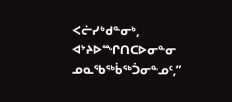ᐸᓖᓯᒃᑯᓐᓂᒃ, ᐊᔾᔨᐅᙱᑎᑕᐅᓂᓐᓂ ᓄᓇᖃᖅᑳᖅᑑᓂᓐᓄᑦ,”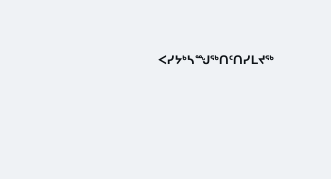ᐸᓯᔭᒃᓴᙳᖅᑎᑦᑎᓯᒪᔪᖅ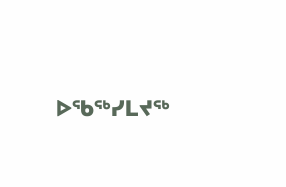ᐅᖃᖅᓯᒪᔪᖅ